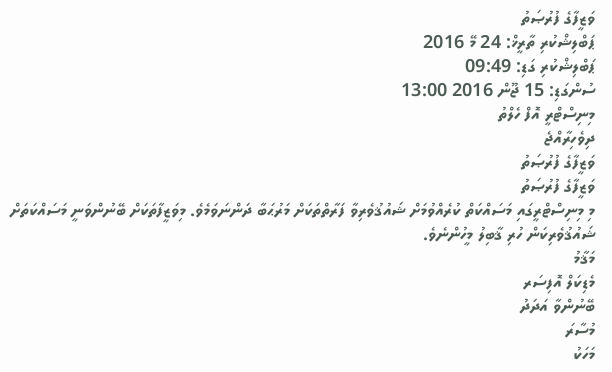ވަޒީފާގެ ފުރުޞަތު
ޕަބްލިޝްކުރި ތާރީޚް: 24 މޭ 2016
ޕަބްލިޝްކުރި ގަޑި: 09:49
ސުންގަޑި: 15 ޖޫން 2016 13:00
މިނިސްޓްރީ އޮފް ހެލްތު
ދިވެހިރާއްޖެ
ވަޒީފާގެ ފުރުޞަތު
ވަޒީފާގެ ފުރުޞަތު
މި މިނިސްޓްރީގައި މަސައްކަތް ކުރެއްވުމަށް ޝައުޤުވެރިވާ ފަރާތްތަކަށް މަރުޙަބާ ދަންނަވަމެވެ. މިވަޒީފާތަކަށް ބޭނުންވަނީ މަސައްކަތަށް ޝައުޤުވެރިކަން ހުރި ޤާބިލު މީހުންނެވެ.
މަޤާމު
މެޑިކަލް އޮފިސަރ
ބޭނުންވާ އަދަދު
މުސާރަ
މަހަކު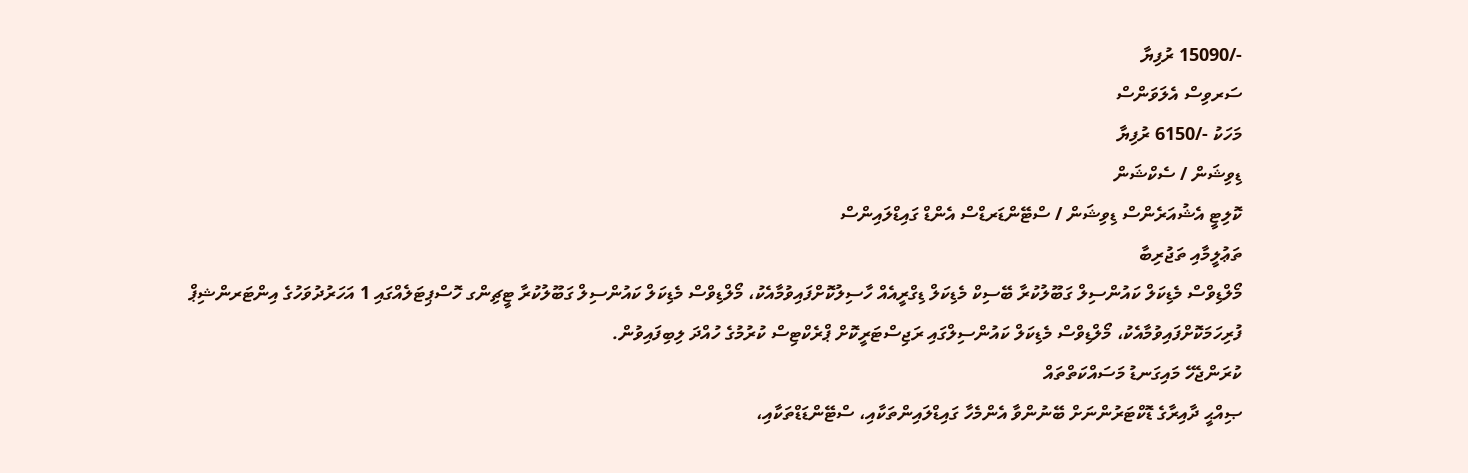-/15090 ރުފިޔާ
ސަރވިސް އެލަވަންސް
މަހަކު -/6150 ރުފިޔާ
ޑިވިޝަން / ސެކްޝަން
ކޮލިޓީ އެޝުއަރެންސް ޑިވިޝަން / ސްޓޭންޑަރޑްސް އެންޑް ގައިޑްލައިންސް
ތަޢުލީމާއި ތަޖުރިބާ
މޯލްޑިވްސް މެޑިކަލް ކައުންސިލް ގަބޫލުކުރާ ބޭސިކް މެޑިކަލް ޑިގްރީއެއް ހާސިލުކޮށްފައިވުމާއެކު، މޯލްޑިވްސް މެޑިކަލް ކައުންސިލް ގަބޫލުކުރާ ޓީޗިންގ ހޮސްޕިޓަލެއްގައި 1 އަހަރުދުވަހުގެ އިންޓަރންޝިޕް ފުރިހަމަކޮށްފައިވުމާއެކު، މޯލްޑިވްސް މެޑިކަލް ކައުންސިލްގައި ރަޖިސްޓަރީކޮށް ޕްރެކްޓިސް ކުރުމުގެ ހުއްދަ ލިބިފައިވުން.
ކުރަންޖެހޭ މައިގަނޑު މަސައްކަތްތައް
ޞިއްޙީ ދާއިރާގެ ޑޮކްޓަރުންނަށް ބޭނުންވާ އެންމެހާ ގައިޑްލައިންތަކާއި، ސްޓޭންޑަޑްތަކާއި،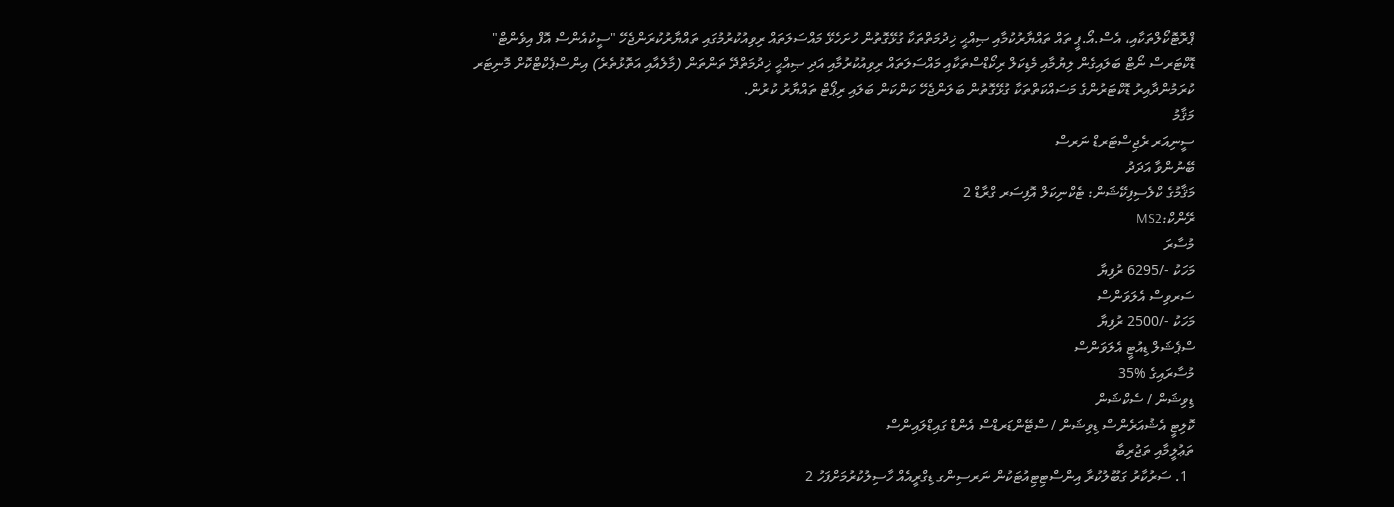ޕްރޮޓޮކޯލްތަކާއި، އެސް.އޯ.ޕީ ތައް ތައްޔާރުކުމާއި ޞިއްޙީ ޚިދުމަތްތަކާ ގުޅޭގޮތުން ހުށަހެޅޭ މައްސަލަތައް ރިވިއުކުރުމުގައި ތައްޔާރުކުރަންޖެހޭ "ސީކުއެންސް އޮފް އިވެންޓް" ޑޮކްޓަރސް ނޯޓް ބަލައިގެން ލިޔުމާއި މެޑިކަލް ރިކޯޑްސްތަކާއި މައްސަލަތައް ރިވިއުކުރުމާއި އަދި ޞިއްޙީ ޚިދުމަތްދޭ ތަންތަން (މާލެއާއި އަތޮޅުތެރެ) އިންސްޕެކްޓްކޮށް މޮނިޓަރ ކުރަމުންދާއިރު ޑޮކްޓަރުންގެ މަސައްކަތްތަކާ ގުޅޭގޮތުން ބަލަންޖެހޭ ކަންކަން ބަލައި ރިޕޯޓް ތައްޔާރު ކުރުން.
މަޤާމު
ސީނިއަރ ރެޖިސްޓަރޑް ނަރސް
ބޭނުންވާ އަދަދު
މަޤާމުގެ ކްލެސިފިކޭޝަން: ޓެކްނިކަލް އޮފިސަރ ގްރާޑް 2
ރޭންކް:MS2
މުސާރަ
މަހަކު -/6295 ރުފިޔާ
ސަރވިސް އެލަވަންސް
މަހަކު -/2500 ރުފިޔާ
ސްޕެޝަލް ޑިއުޓީ އެލަވަންސް
މުސާރައިގެ %35
ޑިވިޝަން / ސެކްޝަން
ކޮލިޓީ އެޝުއަރެންސް ޑިވިޝަން / ސްޓޭންޑަރޑްސް އެންޑް ގައިޑްލައިންސް
ތަޢުލީމާއި ތަޖުރިބާ
  1. ސަރުކާރު ގަބޫލުކުރާ އިންސްޓިޓިއުޓަކުން ނަރސިންގ ޑިގްރީއެއް ހާސިލުކުރުމަށްފަހު 2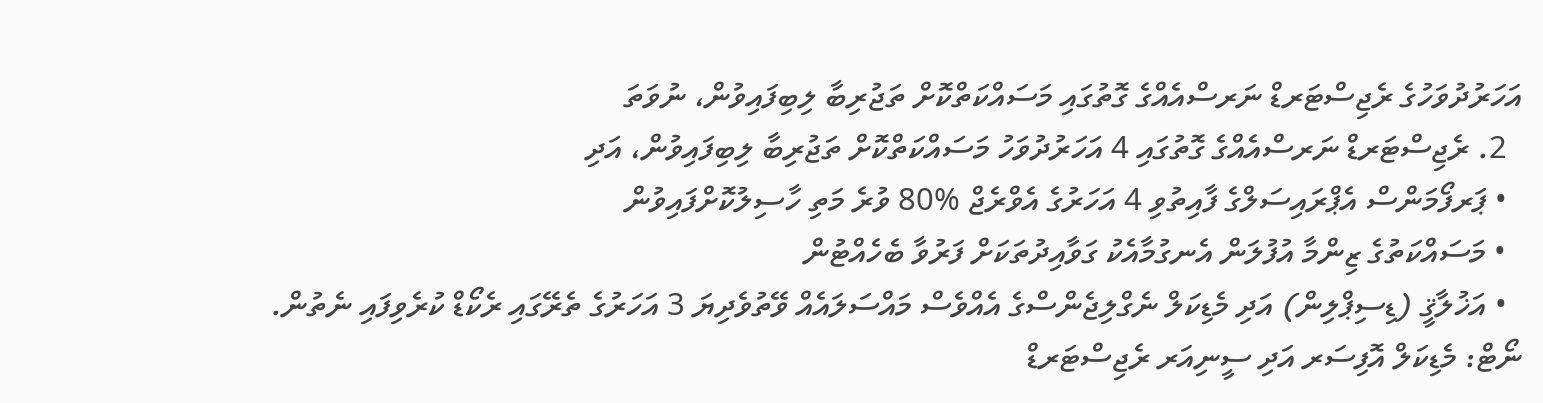އަހަރުދުވަހުގެ ރެޖިސްޓަރޑް ނަރސްއެއްގެ ގޮތުގައި މަސައްކަތްކޮށް ތަޖުރިބާ ލިބިފައިވުން، ނުވަތަ
  2. ރެޖިސްޓަރޑް ނަރސްއެއްގެ ގޮތުގައި 4 އަހަރުދުވަހު މަސައްކަތްކޮށް ތަޖުރިބާ ލިބިފައިވުން، އަދި
  • ޕަރފޯމަންސް އެޕްރައިސަލްގެ ފާއިތުވި 4 އަހަރުގެ އެވްރެޖް %80 ވުރެ މަތި ހާސިލުކޮށްފައިވުން
  • މަސައްކަތުގެ ޒިންމާ އުފުލަން އެނގުމާއެކު ގަވާއިދުތަކަށް ފަރުވާ ބެހެއްޓުން
  • އަޚުލާޤީ (ޑިސިޕްލިން) އަދި މެޑިކަލް ނެގްލިޖެންސްގެ އެއްވެސް މައްސަލައެއް ވޭތުވެދިޔަ 3 އަހަރުގެ ތެރޭގައި ރެކޯޑް ކުރެވިފައި ނެތުން.
ނޯޓް: މެޑިކަލް އޮފިސަރ އަދި ސީނިއަރ ރެޖިސްޓަރޑް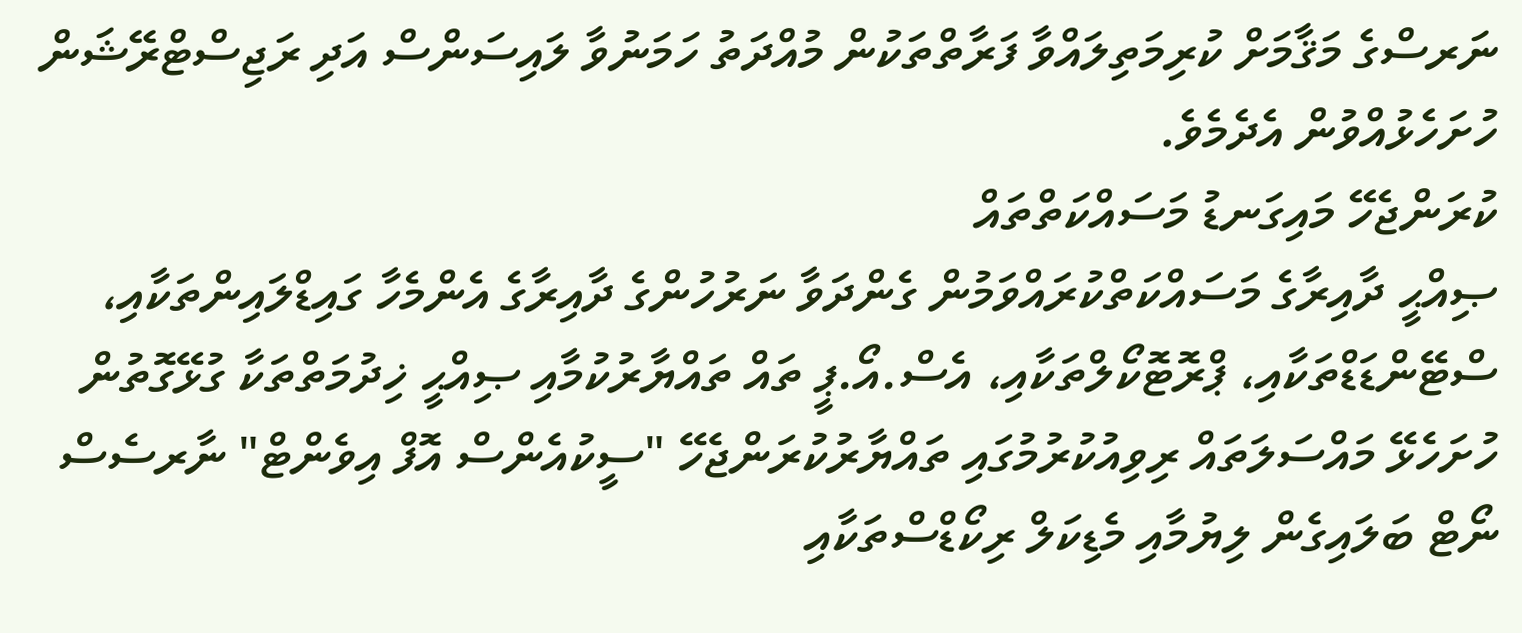ނަރސްގެ މަޤާމަށް ކުރިމަތިލައްވާ ފަރާތްތަކުން މުއްދަތު ހަމަނުވާ ލައިސަންސް އަދި ރަޖިސްޓްރޭޝަން ހުށަހެޅުއްވުން އެދެމެވެ.
ކުރަންޖެހޭ މައިގަނޑު މަސައްކަތްތައް
ޞިއްޙީ ދާއިރާގެ މަސައްކަތްކުރައްވަމުން ގެންދަވާ ނަރުހުންގެ ދާއިރާގެ އެންމެހާ ގައިޑްލައިންތަކާއި، ސްޓޭންޑަޑްތަކާއި، ޕްރޮޓޮކޯލްތަކާއި، އެސް.އޯ.ޕީ ތައް ތައްޔާރުކުމާއި ޞިއްޙީ ޚިދުމަތްތަކާ ގުޅޭގޮތުން ހުށަހެޅޭ މައްސަލަތައް ރިވިއުކުރުމުގައި ތައްޔާރުކުރަންޖެހޭ "ސީކުއެންސް އޮފް އިވެންޓް" ނާރސެސް ނޯޓް ބަލައިގެން ލިޔުމާއި މެޑިކަލް ރިކޯޑްސްތަކާއި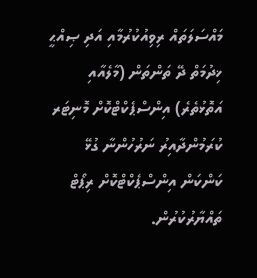މައްސަލަތައް ރިވިއުކުރުމާއި އަދި ޞިއްޙީ ޚިދުމަތް ދޭ ތަންތަން (މާލެއާއި އަތޮޅުތެރެ) އިންސްޕެކްޓްކޮށް މޮނިޓަރ ކުރަމުންދާއިރު ނަރުހުންނާ ގުޅޭ ކަންކަން އިންސްޕެކްޓްކޮށް ރިޕޯޓް ތައްޔާރުކުރުން.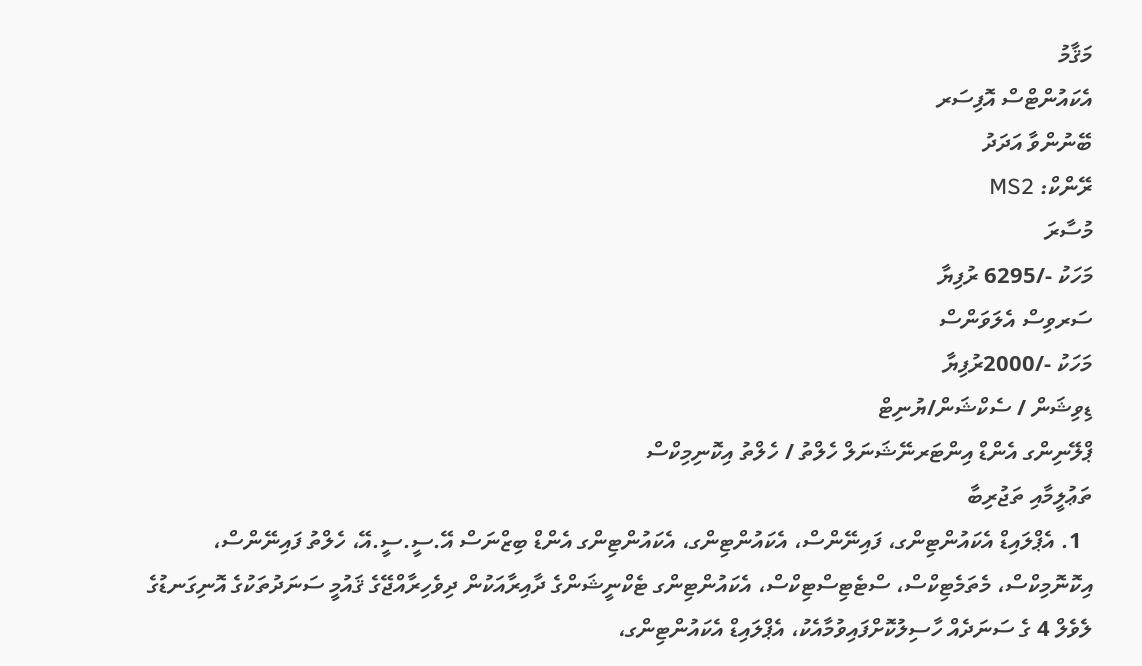މަޤާމު
އެކައުންޓްސް އޮފިސަރ
ބޭނުންވާ އަދަދު
ރޭންކް: MS2
މުސާރަ
މަހަކު -/6295 ރުފިޔާ
ސަރވިސް އެލަވަންސް
މަހަކު -/2000ރުފިޔާ
ޑިވިޝަން / ސެކްޝަން/ޔުނިޓް
ޕްލޭނިންގ އެންޑް އިންޓަރނޭޝަނަލް ހެލްތު / ހެލްތު އިކޮނިމިކްސް
ތަޢުލީމާއި ތަޖުރިބާ
  1. އެޕްލައިޑް އެކައުންޓިންގ، ފައިނޭންސް، އެކައުންޓިންގ، އެކައުންޓިންގ އެންޑް ބިޒްނަސް އޭ.ސީ.ސީ.އޭ، ހެލްތު ފައިނޭންސް، އިކޮނޮމިކްސް، މެތަމެޓިކްސް، ސްޓެޓިސްޓިކްސް، އެކައުންޓިންގ ޓެކްނީޝަންގެ ދާއިރާއަކުން ދިވެހިރާއްޖޭގެ ޤައުމީ ސަނަދުތަކުގެ އޮނިގަނޑުގެ ލެވެލް 4 ގެ ސަނަދެއް ހާސިލުކޮށްފައިވުމާއެކު، އެޕްލައިޑް އެކައުންޓިންގ،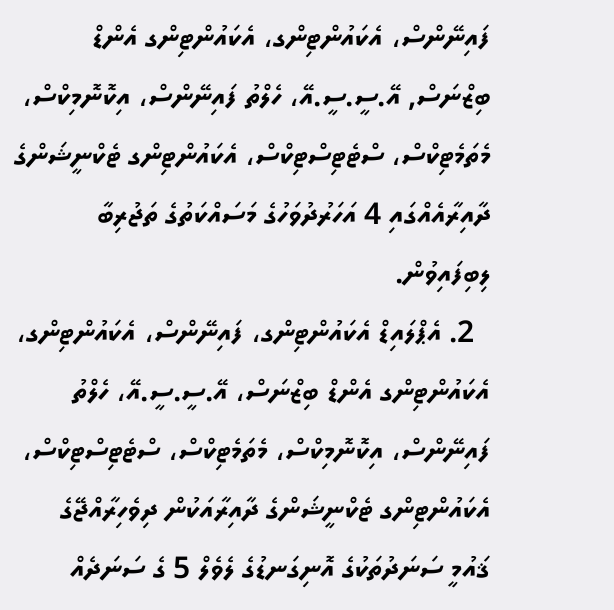ފައިނޭންސް، އެކައުންޓިންގ، އެކައުންޓިންގ އެންޑް ބިޒްނަސް, އޭ.ސީ.ސީ.އޭ، ހެލްތު ފައިނޭންސް، އިކޮނޮމިކްސް، މެތަމެޓިކްސް، ސްޓެޓިސްޓިކްސް، އެކައުންޓިންގ ޓެކްނީޝަންގެ ދާއިރާއެއްގައި 4 އަހަރުދުވަހުގެ މަސައްކަތުގެ ތަޖުރިބާ ލިބިފައިވުން.
  2. އެޕްލައިޑް އެކައުންޓިންގ، ފައިނޭންސް، އެކައުންޓިންގ، އެކައުންޓިންގ އެންޑް ބިޒްނަސް، އޭ.ސީ.ސީ.އޭ، ހެލްތު ފައިނޭންސް، އިކޮނޮމިކްސް، މެތަމެޓިކްސް، ސްޓެޓިސްޓިކްސް، އެކައުންޓިންގ ޓެކްނީޝަންގެ ދާއިރާއަކުން ދިވެހިރާއްޖޭގެ ޤައުމީ ސަނަދުތަކުގެ އޮނިގަނޑުގެ ލެވެލް 5 ގެ ސަނަދެއް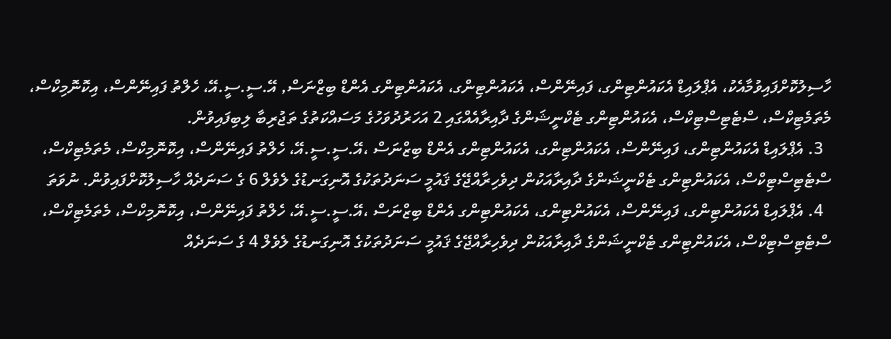ހާސިލުކޮށްފައިވުމާއެކު، އެޕްލައިޑް އެކައުންޓިންގ، ފައިނޭންސް، އެކައުންޓިންގ، އެކައުންޓިންގ އެންޑް ބިޒްނަސް, އޭ.ސީ.ސީ.އޭ، ހެލްތު ފައިނޭންސް، އިކޮނޮމިކްސް، މެތަމެޓިކްސް، ސްޓެޓިސްޓިކްސް، އެކައުންޓިންގ ޓެކްނީޝަންގެ ދާއިރާއެއްގައި 2 އަހަރުދުވަހުގެ މަސައްކަތުގެ ތަޖުރިބާ ލިބިފައިވުން.
  3. އެޕްލައިޑް އެކައުންޓިންގ، ފައިނޭންސް، އެކައުންޓިންގ، އެކައުންޓިންގ އެންޑް ބިޒްނަސް ،އޭ.ސީ.ސީ.އޭ، ހެލްތު ފައިނޭންސް، އިކޮނޮމިކްސް، މެތަމެޓިކްސް، ސްޓެޓިސްޓިކްސް، އެކައުންޓިންގ ޓެކްނީޝަންގެ ދާއިރާއަކުން ދިވެހިރާއްޖޭގެ ޤައުމީ ސަނަދުތަކުގެ އޮނިގަނޑުގެ ލެވެލް 6 ގެ ސަނަދެއް ހާސިލުކޮށްފައިވުން. ނުވަތަ
  4. އެޕްލައިޑް އެކައުންޓިންގ، ފައިނޭންސް، އެކައުންޓިންގ، އެކައުންޓިންގ އެންޑް ބިޒްނަސް ،އޭ.ސީ.ސީ.އޭ، ހެލްތު ފައިނޭންސް، އިކޮނޮމިކްސް، މެތަމެޓިކްސް، ސްޓެޓިސްޓިކްސް، އެކައުންޓިންގ ޓެކްނީޝަންގެ ދާއިރާއަކުން ދިވެހިރާއްޖޭގެ ޤައުމީ ސަނަދުތަކުގެ އޮނިގަނޑުގެ ލެވެލް 4 ގެ ސަނަދެއް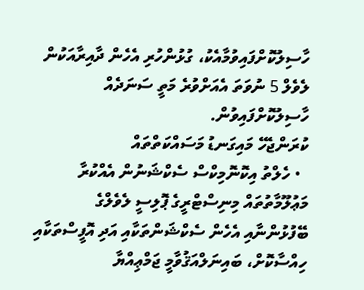ހާސިލުކޮށްފައިވުމާއެކު، ގުޅުންހުރި އެހެން ދާއިރާއަކުން ލެވެލް 5 ނުވަތަ އެއަށްވުރެ މަތީ ސަނަދެއް ހާސިލުކޮށްފައިވުން.
ކުރަންޖެހޭ މައިގަނޑު މަސައްކަތްތައް
  • ހެލްތު އިކޮނޮމިކްސް ސެކްޝަނުން އެއްކުރާ މަޢުލޫމާތުތައް މިނިސްޓްރީގެ ޕޮލިސީ ލެވެލްގެ ބޭފުޅުންނާއި އެހެން ސެކްޝަންތަކާއި އަދި އޮފީސްތަކާއި ހިއްސާކޮށް، ބައިނަލްއަޤުވާމީ ޖަމްޢިއްޔާ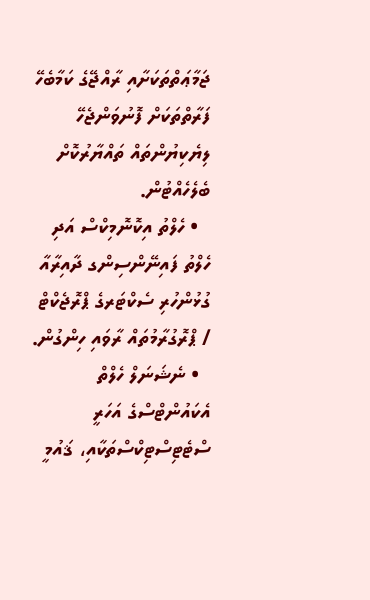ޖަމާޢަތްތަކަށާއި ރާއްޖޭގެ ކަމާބެހޭ ފަރާތްތަކަށް ފޮނުވަންޖެހޭ ލިޔެކިޔުންތައް ތައްޔާރުކޮށް ބެލެހެއްޓުން.
  • ހެލްތު އިކޮނޮމިކްސް އަދި ހެލްތު ފައިނޭންސިންގ ދާއިރާއާ ގުޅުންހުރި ސެކްޓަރގެ ޕްރޮޖެކްޓް / ޕްރޮގުރާމުތައް ރާވައި ހިންގުން.
  • ނެޝަނަލް ހެލްތް އެކައުންޓްސްގެ އަހަރީ ސްޓެޓިސްޓިކްސްތަކާއި، ޤައުމީ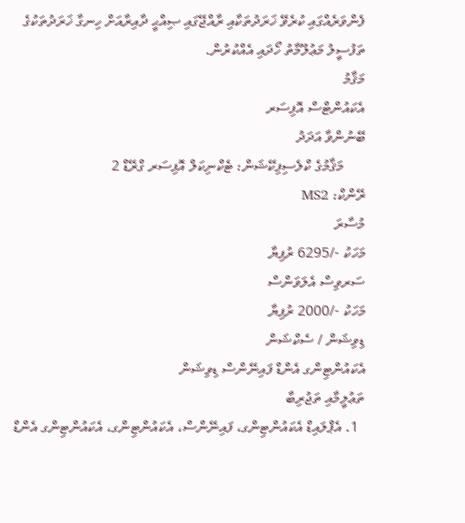ފެންވަރެއްގައި ކުރެވޭ ޚަރަދުތަކާއި ރާއްޖޭގައި ޞިއްޙީ ދާއިރާއަށް ހިނގާ ޚަރަދުތަކުގެ ތަފުސީލު މަޢުލޫމާތު ހޯދައި އެއްކުރުން.
މަޤާމު
އެކައުންޓްސް އޮފިސަރ
ބޭނުންވާ އަދަދު
      މަޤާމުގެ ކްލެސިފިކޭޝަން: ޓެކްނިކަލް އޮފިސަރ ގްރޭޑް 2
ރޭންކް: MS2
މުސާރަ
މަހަކު -/6295 ރުފިޔާ
ސަރވިސް އެލަވަންސް
މަހަކު -/2000 ރުފިޔާ
ޑިވިޝަން / ސެކްޝަން
އެކައުންޓިންގ އެންޑް ފައިނޭންސް ޑިވިޝަން
ތަޢުލީމާއި ތަޖުރިބާ
  1. އެޕްލައިޑް އެކައުންޓިންގ، ފައިނޭންސް، އެކައުންޓިންގ، އެކައުންޓިންގ އެންޑް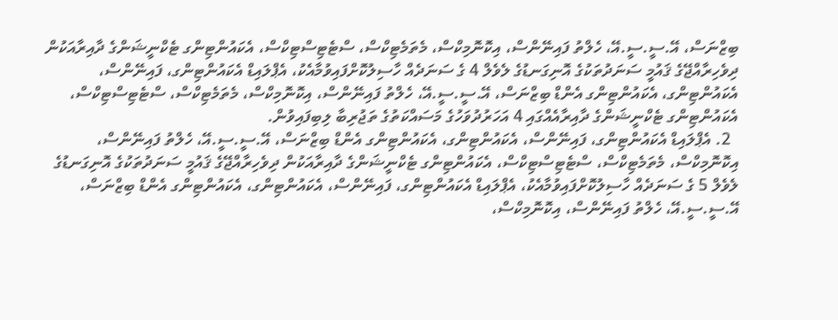ބިޒްނަސް، އޭ.ސީ.ސީ.އޭ، ހެލްތު ފައިނޭންސް، އިކޮނޮމިކްސް، މެތަމެޓިކްސް، ސްޓެޓިސްޓިކްސް، އެކައުންޓިންގ ޓެކްނީޝަންގެ ދާއިރާއަކުން ދިވެހިރާއްޖޭގެ ޤައުމީ ސަނަދުތަކުގެ އޮނިގަނޑުގެ ލެވެލް 4 ގެ ސަނަދެއް ހާސިލުކޮށްފައިވުމާއެކު، އެޕްލައިޑް އެކައުންޓިންގ، ފައިނޭންސް، އެކައުންޓިންގ، އެކައުންޓިންގ އެންޑް ބިޒްނަސް، އޭ.ސީ.ސީ.އޭ، ހެލްތު ފައިނޭންސް، އިކޮނޮމިކްސް، މެތަމެޓިކްސް، ސްޓެޓިސްޓިކްސް، އެކައުންޓިންގ ޓެކްނީޝަންގެ ދާއިރާއެއްގައި 4 އަހަރުދުވަހުގެ މަސައްކަތުގެ ތަޖުރިބާ ލިބިފައިވުން.
  2. އެޕްލައިޑް އެކައުންޓިންގ، ފައިނޭންސް، އެކައުންޓިންގ، އެކައުންޓިންގ އެންޑް ބިޒްނަސް، އޭ.ސީ.ސީ.އޭ، ހެލްތު ފައިނޭންސް، އިކޮނޮމިކްސް، މެތަމެޓިކްސް، ސްޓެޓިސްޓިކްސް، އެކައުންޓިންގ ޓެކްނީޝަންގެ ދާއިރާއަކުން ދިވެހިރާއްޖޭގެ ޤައުމީ ސަނަދުތަކުގެ އޮނިގަނޑުގެ ލެވެލް 5 ގެ ސަނަދެއް ހާސިލުކޮށްފައިވުމާއެކު، އެޕްލައިޑް އެކައުންޓިންގ، ފައިނޭންސް، އެކައުންޓިންގ، އެކައުންޓިންގ އެންޑް ބިޒްނަސް، އޭ.ސީ.ސީ.އޭ، ހެލްތު ފައިނޭންސް، އިކޮނޮމިކްސް،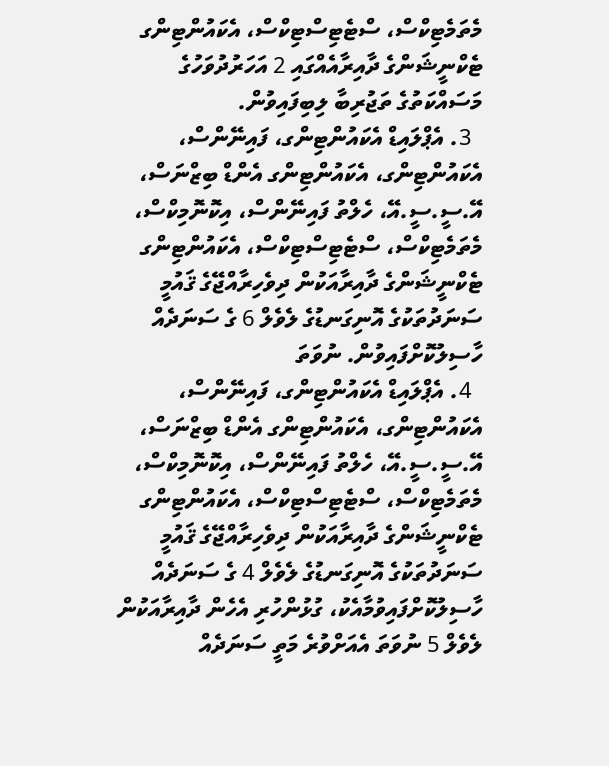މެތަމެޓިކްސް، ސްޓެޓިސްޓިކްސް، އެކައުންޓިންގ ޓެކްނީޝަންގެ ދާއިރާއެއްގައި 2 އަހަރުދުވަހުގެ މަސައްކަތުގެ ތަޖުރިބާ ލިބިފައިވުން.
  3. އެޕްލައިޑް އެކައުންޓިންގ، ފައިނޭންސް، އެކައުންޓިންގ، އެކައުންޓިންގ އެންޑް ބިޒްނަސް، އޭ.ސީ.ސީ.އޭ، ހެލްތު ފައިނޭންސް، އިކޮނޮމިކްސް، މެތަމެޓިކްސް، ސްޓެޓިސްޓިކްސް، އެކައުންޓިންގ ޓެކްނީޝަންގެ ދާއިރާއަކުން ދިވެހިރާއްޖޭގެ ޤައުމީ ސަނަދުތަކުގެ އޮނިގަނޑުގެ ލެވެލް 6 ގެ ސަނަދެއް ހާސިލުކޮށްފައިވުން. ނުވަތަ
  4. އެޕްލައިޑް އެކައުންޓިންގ، ފައިނޭންސް، އެކައުންޓިންގ، އެކައުންޓިންގ އެންޑް ބިޒްނަސް، އޭ.ސީ.ސީ.އޭ، ހެލްތު ފައިނޭންސް، އިކޮނޮމިކްސް، މެތަމެޓިކްސް، ސްޓެޓިސްޓިކްސް، އެކައުންޓިންގ ޓެކްނީޝަންގެ ދާއިރާއަކުން ދިވެހިރާއްޖޭގެ ޤައުމީ ސަނަދުތަކުގެ އޮނިގަނޑުގެ ލެވެލް 4 ގެ ސަނަދެއް ހާސިލުކޮށްފައިވުމާއެކު، ގުޅުންހުރި އެހެން ދާއިރާއަކުން ލެވެލް 5 ނުވަތަ އެއަށްވުރެ މަތީ ސަނަދެއް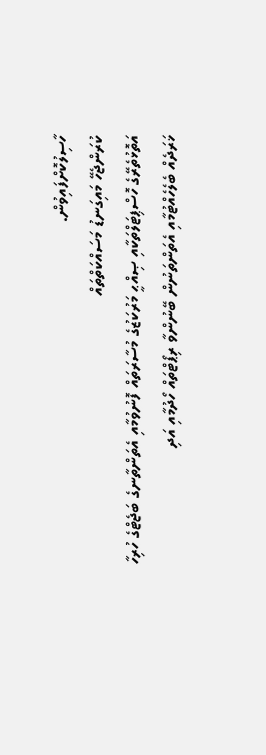ހާސިލުކޮށްފައިވުން.
ކުރަންޖެހޭ މައިގަނޑު މަސައްކަތްތައް
އަތޮޅުތެރޭގެ ހޮސްޕިޓަލްތަކާއި ޞިއްޙީ މަރުކަޒުގެ މުސާރަތައް ފޮނުވުމާއި އެތަންތާނގެ ބަޖެޓްގެ ހުރިހާ ޚަރަދެއް ބެލެހެއްޓުމާއި އެތަންތަނުން ބޭނުންވާ ރިޕޯޓްތައް ހޯދުމާއި އަދި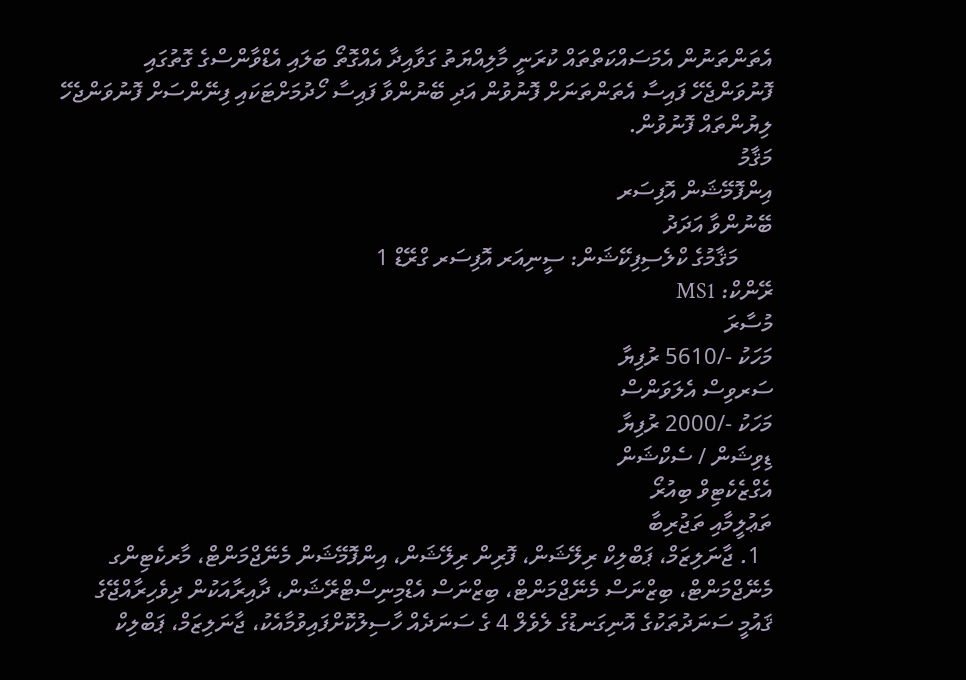އެތަންތަނުން އެމަސައްކަތްތައް ކުރަނީ މާލިއްޔަތު ގަވާއިދާ އެއްގޮތޯ ބަލައި އެޑްވާންސްގެ ގޮތުގައި ފޮނުވަންޖެހޭ ފައިސާ އެތަންތަނަށް ފޮނުވުން އަދި ބޭނުންވާ ފައިސާ ހޯދުމަށްޓަކައި ފިނޭންސަށް ފޮނުވަންޖެހޭ ލިޔުންތައް ފޮނުވުން.
މަޤާމު
އިންފޮމޭޝަން އޮފިސަރ
ބޭނުންވާ އަދަދު
      މަޤާމުގެ ކްލެސިފިކޭޝަން: ސީނިއަރ އޮފިސަރ ގްރޭޑް 1
ރޭންކް: MS1
މުސާރަ
މަހަކު -/5610 ރުފިޔާ
ސަރވިސް އެލަވަންސް
މަހަކު -/2000 ރުފިޔާ
ޑިވިޝަން / ސެކްޝަން
އެގްޒެކެޓިވް ބިއުރޯ
ތަޢުލީމާއި ތަޖުރިބާ
  1. ޖާނަލިޒަމް، ޕަބްލިކް ރިލޭޝަން، ފޮރިން ރިލޭޝަން، އިންފޮމޭޝަން މެނޭޖްމަންޓް، މާރކެޓިންގ މެނޭޖްމަންޓް، ބިޒްނަސް މެނޭޖްމަންޓް، ބިޒްނަސް އެޑްމިނިސްޓްރޭޝަން، ދާއިރާއަކުން ދިވެހިރާއްޖޭގެ ޤައުމީ ސަނަދުތަކުގެ އޮނިގަނޑުގެ ލެވެލް 4 ގެ ސަނަދެއް ހާސިލުކޮށްފައިވުމާއެކު، ޖާނަލިޒަމް، ޕަބްލިކް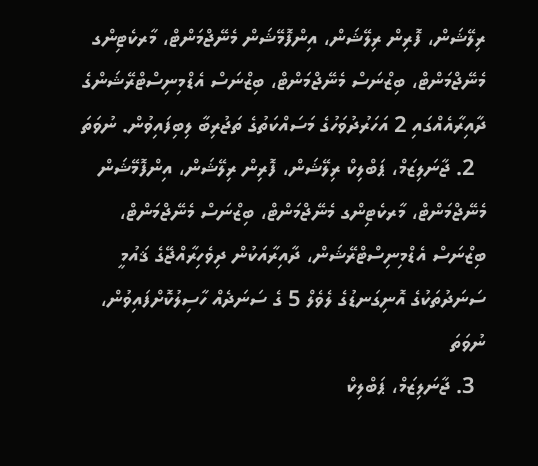ރިލޭޝަން، ފޮރިން ރިލޭޝަން، އިންފޮމޭޝަން މެނޭޖްމަންޓް، މާރކެޓިންގ މެނޭޖްމަންޓް، ބިޒްނަސް މެނޭޖްމަންޓް، ބިޒްނަސް އެޑްމިނިސްޓްރޭޝަންގެ ދާއިރާއެއްގައި 2 އަހަރުދުވަހުގެ މަސައްކަތުގެ ތަޖުރިބާ ލިބިފައިވުން. ނުވަތަ
  2. ޖާނަލިޒަމް، ޕަބްލިކް ރިލޭޝަން، ފޮރިން ރިލޭޝަން، އިންފޮމޭޝަން މެނޭޖްމަންޓް، މާރކެޓިންގ މެނޭޖްމަންޓް، ބިޒްނަސް މެނޭޖްމަންޓް، ބިޒްނަސް އެޑްމިނިސްޓްރޭޝަން، ދާއިރާއަކުން ދިވެހިރާއްޖޭގެ ޤައުމީ ސަނަދުތަކުގެ އޮނިގަނޑުގެ ލެވެލް 5 ގެ ސަނަދެއް ހާސިލުކޮށްފައިވުން، ނުވަތަ
  3. ޖާނަލިޒަމް، ޕަބްލިކް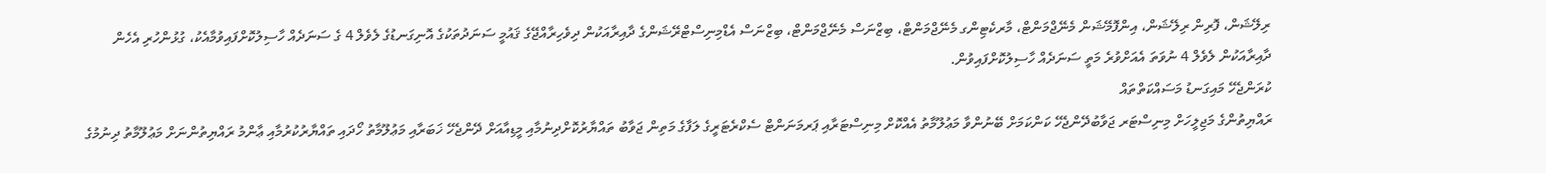ރިލޭޝަން، ފޮރިން ރިލޭޝަން، އިންފޮމޭޝަން މެނޭޖްމަންޓް، މާރކެޓިންގ މެނޭޖްމަންޓް، ބިޒްނަސް މެނޭޖްމަންޓް، ބިޒްނަސް އެޑްމިނިސްޓްރޭޝަންގެ ދާއިރާއަކުން ދިވެހިރާއްޖޭގެ ޤައުމީ ސަނަދުތަކުގެ އޮނިގަނޑުގެ ލެވެލް 4 ގެ ސަނަދެއް ހާސިލުކޮށްފައިވުމާއެކު، ގުޅުންހުރި އެހެން ދާއިރާއަކުން ލެވެލް 4 ނުވަތަ އެއަށްވުރެ މަތީ ސަނަދެއް ހާސިލުކޮށްފައިވުން.
ކުރަންޖެހޭ މައިގަނޑު މަސައްކަތްތައް
ރައްޔިތުންގެ މަޖިލީހަށް މިނިސްޓަރ ޖަވާބުދޭންޖެހޭ ކަންކަމަށް ބޭނުންވާ މަޢުލޫމާތު އެއްކޮށް މިނިސްޓަރާއި ޕަރމަނަންޓް ސެކްރެޓަރީގެ ލަފާގެ މަތިން ޖަވާބު ތައްޔާރުކޮށްދިނުމާއި މީޑިއާއަށް ދޭންޖެހޭ ޚަބަރާއި މަޢުލޫމާތު ހޯދައި ތައްޔާރުކުރުމާއި ޢާންމު ރައްޔިތުންނަށް މަޢުލޫމާތު ދިނުމުގެ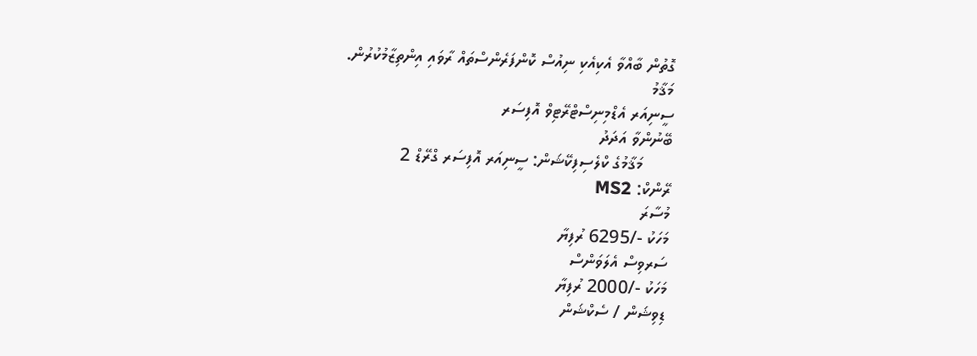ގޮތުން ބާއްވާ އެކިއެކި ނިއުސް ކޮންފަރެންސްތައް ރާވައި އިންތިޒާމުކުރުން.
މަޤާމު
ސީނިއަރ އެޑްމިނިސްޓްރޭޓިވް އޮފިސަރ
ބޭނުންވާ އަދަދު
      މަޤާމުގެ ކްލެސިފިކޭޝަން: ސީނިއަރ އޮފިސަރ ގްރޭޑް 2
ރޭންކް: MS2
މުސާރަ
މަހަކު -/6295 ރުފިޔާ
ސަރވިސް އެލަވަންސް
މަހަކު -/2000 ރުފިޔާ
ޑިވިޝަން / ސެކްޝަން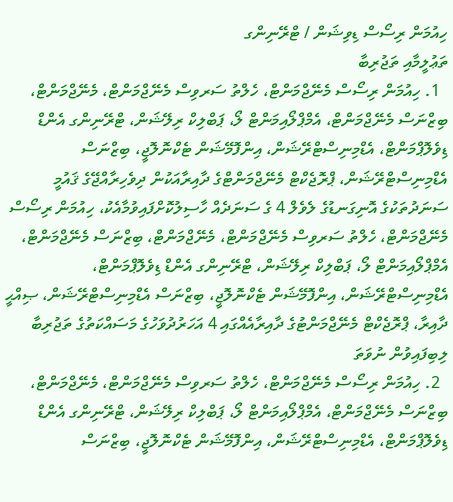ހިއުމަން ރިސޯސް ޑިވިޝަން / ޓްރޭނިންގ
ތަޢުލީމާއި ތަޖުރިބާ
  1. ހިއުމަން ރިސޯސް މެނޭޖްމަންޓް، ހެލްތު ސަރވިސް މެނޭޖްމަންޓް، މެނޭޖްމަންޓް، ބިޒްނަސް މެނޭޖްމަންޓް، އެމްޕްލޯއިމަންޓް ލޯ، ޕަބްލިކް ރިލޭޝަން، ޓްރޭނިންގ އެންޑް ޑިވެލޮޕްމަންޓް، އެޑްމިނިސްޓްރޭޝަން، އިންފޮމޭޝަން ޓެކްނޮލޮޖީ، ބިޒްނަސް އެޑްމިނިސްޓްރޭޝަން، ޕްރޮޖެކްޓް މެނޭޖްމަންޓްގެ ދާއިރާއަކުން ދިވެހިރާއްޖޭގެ ޤައުމީ ސަނަދުތަކުގެ އޮނިގަނޑުގެ ލެވެލް 4 ގެ ސަނަދެއް ހާސިލުކޮށްފައިވުމާއެކު، ހިއުމަން ރިސޯސް މެނޭޖްމަންޓް، ހެލްތު ސަރވިސް މެނޭޖްމަންޓް، މެނޭޖްމަންޓް، ބިޒްނަސް މެނޭޖްމަންޓް، އެމްޕްލޯއިމަންޓް ލޯ، ޕަބްލިކް ރިލޭޝަން، ޓްރޭނިންގ އެންޑް ޑިވެލޮޕްމަންޓް، އެޑްމިނިސްޓްރޭޝަން، އިންފޮމޭޝަން ޓެކްނޮލޮޖީ، ބިޒްނަސް އެޑްމިނިސްޓްރޭޝަން، ޞިއްޙީ ދާއިރާ، ޕްރޮޖެކްޓް މެނޭޖްމަންޓުގެ ދާއިރާއެއްގައި 4 އަހަރުދުވަހުގެ މަސައްކަތުގެ ތަޖުރިބާ ލިބިފައިވުން ނުވަތަ
  2. ހިއުމަން ރިސޯސް މެނޭޖްމަންޓް، ހެލްތު ސަރވިސް މެނޭޖްމަންޓް، މެނޭޖްމަންޓް، ބިޒްނަސް މެނޭޖްމަންޓް، އެމްޕްލޯއިމަންޓް ލޯ، ޕަބްލިކް ރިލޭޝަން، ޓްރޭނިންގ އެންޑް ޑިވެލޮޕްމަންޓް، އެޑްމިނިސްޓްރޭޝަން، އިންފޮމޭޝަން ޓެކްނޮލޮޖީ، ބިޒްނަސް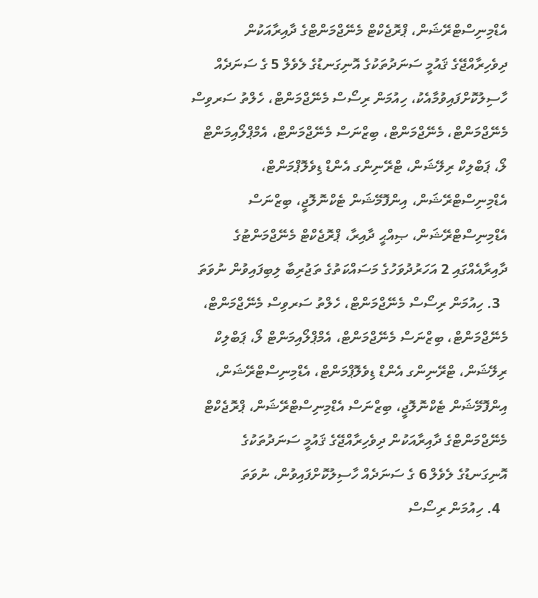އެޑްމިނިސްޓްރޭޝަން، ޕްރޮޖެކްޓް މެނޭޖްމަންޓްގެ ދާއިރާއަކުން ދިވެހިރާއްޖޭގެ ޤައުމީ ސަނަދުތަކުގެ އޮނިގަނޑުގެ ލެވެލް 5 ގެ ސަނަދެއް ހާސިލުކޮށްފައިވުމާއެކު، ހިއުމަން ރިސޯސް މެނޭޖްމަންޓް، ހެލްތު ސަރވިސް މެނޭޖްމަންޓް، މެނޭޖްމަންޓް، ބިޒްނަސް މެނޭޖްމަންޓް، އެމްޕްލޯއިމަންޓް ލޯ، ޕަބްލިކް ރިލޭޝަން، ޓްރޭނިންގ އެންޑް ޑިވެލޮޕްމަންޓް، އެޑްމިނިސްޓްރޭޝަން، އިންފޮމޭޝަން ޓެކްނޮލޮޖީ، ބިޒްނަސް އެޑްމިނިސްޓްރޭޝަން، ޞިއްޙީ ދާއިރާ، ޕްރޮޖެކްޓް މެނޭޖްމަންޓުގެ ދާއިރާއެއްގައި 2 އަހަރުދުވަހުގެ މަސައްކަތުގެ ތަޖުރިބާ ލިބިފައިވުން ނުވަތަ
  3. ހިއުމަން ރިސޯސް މެނޭޖްމަންޓް، ހެލްތު ސަރވިސް މެނޭޖްމަންޓް، މެނޭޖްމަންޓް، ބިޒްނަސް މެނޭޖްމަންޓް، އެމްޕްލޯއިމަންޓް ލޯ، ޕަބްލިކް ރިލޭޝަން، ޓްރޭނިންގ އެންޑް ޑިވެލޮޕްމަންޓް، އެޑްމިނިސްޓްރޭޝަން، އިންފޮމޭޝަން ޓެކްނޮލޮޖީ، ބިޒްނަސް އެޑްމިނިސްޓްރޭޝަން، ޕްރޮޖެކްޓް މެނޭޖްމަންޓްގެ ދާއިރާއަކުން ދިވެހިރާއްޖޭގެ ޤައުމީ ސަނަދުތަކުގެ އޮނިގަނޑުގެ ލެވެލް 6 ގެ ސަނަދެއް ހާސިލުކޮށްފައިވުން، ނުވަތަ
  4. ހިއުމަން ރިސޯސް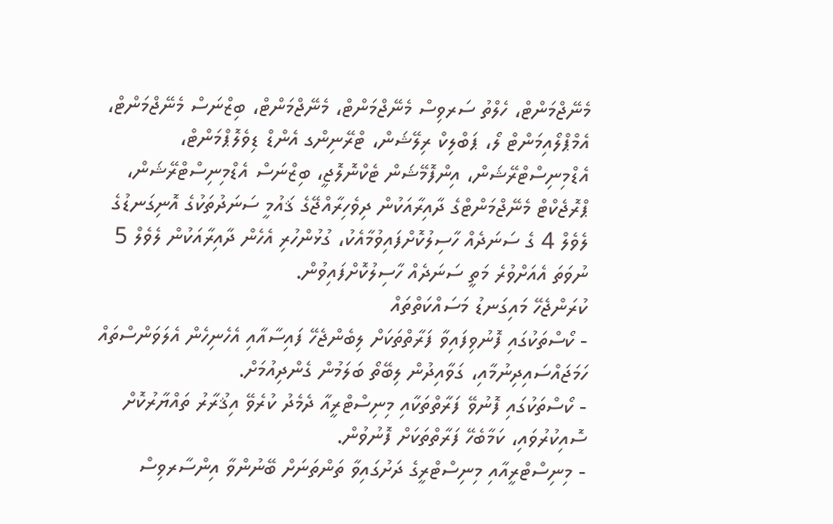މެނޭޖްމަންޓް، ހެލްތު ސަރވިސް މެނޭޖްމަންޓް، މެނޭޖްމަންޓް، ބިޒްނަސް މެނޭޖްމަންޓް، އެމްޕްލޯއިމަންޓް ލޯ، ޕަބްލިކް ރިލޭޝަން، ޓްރޭނިންގ އެންޑް ޑިވެލޮޕްމަންޓް، އެޑްމިނިސްޓްރޭޝަން، އިންފޮމޭޝަން ޓެކްނޮލޮޖީ، ބިޒްނަސް އެޑްމިނިސްޓްރޭޝަން، ޕްރޮޖެކްޓް މެނޭޖްމަންޓްގެ ދާއިރާއަކުން ދިވެހިރާއްޖޭގެ ޤައުމީ ސަނަދުތަކުގެ އޮނިގަނޑުގެ ލެވެލް 4 ގެ ސަނަދެއް ހާސިލުކޮށްފައިވުމާއެކު، ގުޅުންހުރި އެހެން ދާއިރާއަކުން ލެވެލް 5 ނުވަތަ އެއަށްވުރެ މަތީ ސަނަދެއް ހާސިލުކޮށްފައިވުން.
ކުރަންޖެހޭ މައިގަނޑު މަސައްކަތްތައް
- ކޯސްތަކުގައި ފޮނުވިފައިވާ ފަރާތްތަކަށް ލިބެންޖެހޭ ފައިސާއާއި އެހެނިހެން އެލަވަންސްތައް ހަމަޖައްސައިދިނުމާއި، ގަވާއިދުން ލިބޭތޯ ބަލަމުން ގެންދިއުމަށް.
- ކޯސްތަކުގައި ފޮނުވޭ ފަރާތްތަކާއި މިނިސްޓްރީއާ ދެމެދު ކުރެވޭ އިޤުރާރު ތައްޔާރުކޮށް ސޮއިކުރުވައި، ކަމާބެހޭ ފަރާތްތަކަށް ފޮނުވުން.
- މިނިސްޓްރީއާއި މިނިސްޓްރީގެ ދަށުގައިވާ ތަންތަނަށް ބޭނުންވާ އިންސާރވިސް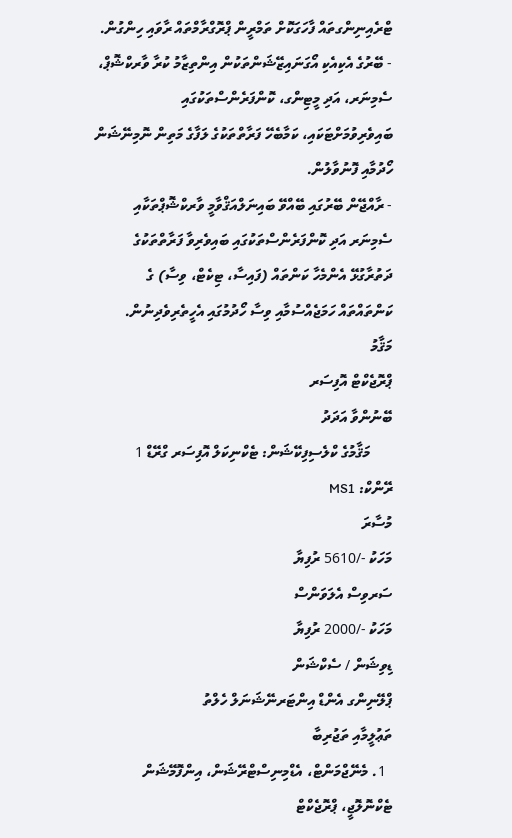ޓްރެއިނިންގތައް ފާހަގަކޮށް ތަމްރީން ޕްރޮގްރާމްތައް ރާވައި ހިންގުން.
- ބޭރުގެ އެކިއެކި އޯގަނައިޒޭޝަންތަކުން އިންތިޒާމު ކުރާ ވާރކްޝޮޕް، ސެމިނަރ، އަދި މީޓިންގ، ކޮންފަރެންސްތަކުގައި ބައިވެރިވުމަށްޓަކައި، ކަމާބެހޭ ފަރާތްތަކުގެ ލަފާގެ މަތިން ނޮމިނޭޝަން ހޯދުމާއި ފޮނުވާލުން.
- ރާއްޖޭން ބޭރުގައި ބޭއްވޭ ބައިނަލްއަޤްވާމީ ވާރކްޝޮޕްތަކާއި ސެމިނަރ އަދި ކޮންފަރެންސްތަކުގައި ބައިވެރިވާ ފަރާތްތަކުގެ ދަތުރާގުޅޭ އެންމެހާ ކަންތައް (ފައިސާ، ޓިކެޓް، ވިސާ) ގެ ކަންތައްތައް ހަމަޖެއްސުމާއި ވިސާ ހޯދުމުގައި އެހީތެރިވެދިނުން.
މަޤާމު
ޕްރޮޖެކްޓް އޮފިސަރ
ބޭނުންވާ އަދަދު
      މަޤާމުގެ ކްލެސިފިކޭޝަން: ޓެކްނިކަލް އޮފިސަރ ގްރޭޑް 1
ރޭންކް: MS1
މުސާރަ
މަހަކު -/5610 ރުފިޔާ
ސަރވިސް އެލަވަންސް
މަހަކު -/2000 ރުފިޔާ
ޑިވިޝަން / ސެކްޝަން
ޕްލޭނިންގ އެންޑް އިންޓަރނޭޝަނަލް ހެލްތު
ތަޢުލީމާއި ތަޖުރިބާ
  1. މެނޭޖްމަންޓް، އެޑްމިނިސްޓްރޭޝަން، އިންފޮމޭޝަން ޓެކްނޮލޮޖީ، ޕްރޮޖެކްޓް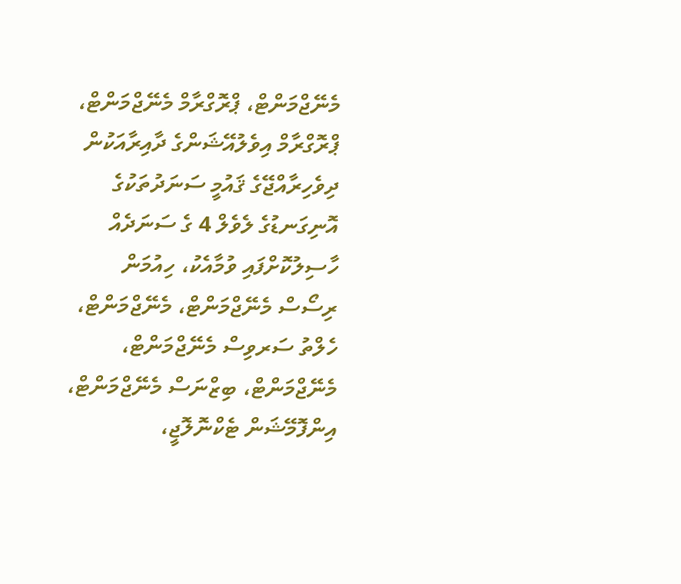މެނޭޖްމަންޓް، ޕްރޮގްރާމް މެނޭޖްމަންޓް، ޕްރޮގްރާމް އިވެލުއޭޝަންގެ ދާއިރާއަކުން ދިވެހިރާއްޖޭގެ ޤައުމީ ސަނަދުތަކުގެ އޮނިގަނޑުގެ ލެވެލް 4 ގެ ސަނަދެއް ހާސިލުކޮށްފައި ވުމާއެކު، ހިއުމަން ރިސޯސް މެނޭޖްމަންޓް، މެނޭޖްމަންޓް، ހެލްތު ސަރވިސް މެނޭޖްމަންޓް، މެނޭޖްމަންޓް، ބިޒްނަސް މެނޭޖްމަންޓް، އިންފޮމޭޝަން ޓެކްނޮލޮޖީ،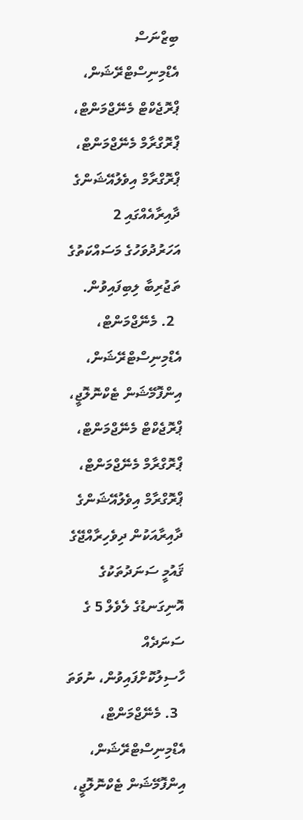ބިޒްނަސް އެޑްމިނިސްޓްރޭޝަން، ޕްރޮޖެކްޓް މެނޭޖްމަންޓް، ޕްރޮގްރާމް މެނޭޖްމަންޓް، ޕްރޮގްރާމް އިވެލުއޭޝަންގެ ދާއިރާއެއްގައި 2 އަހަރުދުވަހުގެ މަސައްކަތުގެ ތަޖުރިބާ ލިބިފައިވުން.
  2. މެނޭޖްމަންޓް، އެޑްމިނިސްޓްރޭޝަން، އިންފޮމޭޝަން ޓެކްނޮލޮޖީ، ޕްރޮޖެކްޓް މެނޭޖްމަންޓް، ޕްރޮގްރާމް މެނޭޖްމަންޓް، ޕްރޮގްރާމް އިވެލުއޭޝަންގެ ދާއިރާއަކުން ދިވެހިރާއްޖޭގެ ޤައުމީ ސަނަދުތަކުގެ އޮނިގަނޑުގެ ލެވެލް 5 ގެ ސަނަދެއް ހާސިލުކޮށްފައިވުން، ނުވަތަ
  3. މެނޭޖްމަންޓް، އެޑްމިނިސްޓްރޭޝަން، އިންފޮމޭޝަން ޓެކްނޮލޮޖީ،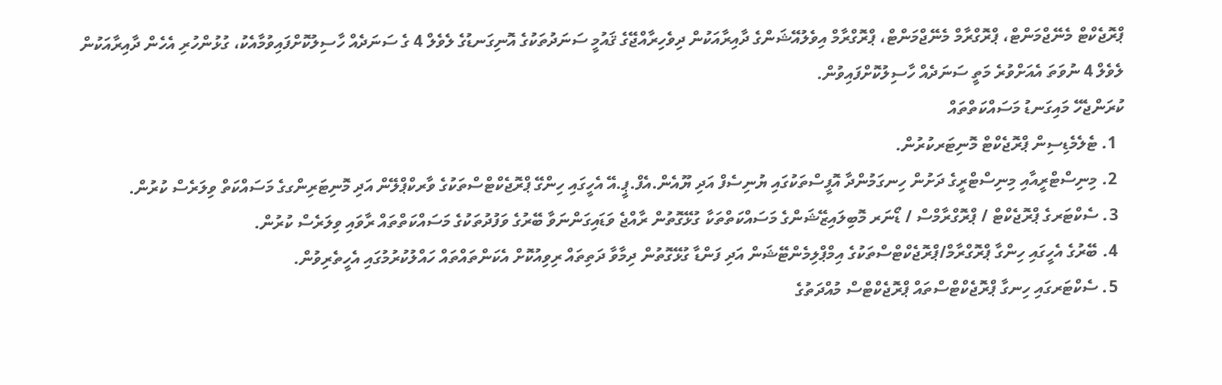ޕްރޮޖެކްޓް މެނޭޖްމަންޓް، ޕްރޮގްރާމް މެނޭޖްމަންޓް، ޕްރޮގްރާމް އިވެލުއޭޝަންގެ ދާއިރާއަކުން ދިވެހިރާއްޖޭގެ ޤައުމީ ސަނަދުތަކުގެ އޮނިގަނޑުގެ ލެވެލް 4 ގެ ސަނަދެއް ހާސިލުކޮށްފައިވުމާއެކު، ގުޅުންހުރި އެހެން ދާއިރާއަކުން ލެވެލް 4 ނުވަތަ އެއަށްވުރެ މަތީ ސަނަދެއް ހާސިލުކޮށްފައިވުން.
ކުރަންޖެހޭ މައިގަނޑު މަސައްކަތްތައް
  1. ޓެލެމެޑިސިން ޕްރޮޖެކްޓް މޮނިޓަރކުރުން.
  2. މިނިސްޓްރީއާއި މިނިސްޓްރީގެ ދަށުން ހިނގަމުންދާ އޮފީސްތަކުގައި ޔުނިސެފް އަދި ޔޫއެން.އެފް.ޕީ.އޭ އެހީގައި ހިންގޭ ޕްރޮޖެކްޓްސްތަކުގެ ވާރކްޕްލޭން އަދި މޮނިޓަރިންގގެ މަސައްކަތް ވިލަރެސް ކުރުން.
  3. ސެކްޓަރގެ ޕްރޮޖެކްޓް / ޕްރޮގްރާމްސް / ޑޯނަރ މޮބިލައިޒޭޝަންގެ މަސައްކަތްތަކާ ގުޅޭގޮތުން ރާއްޖެ ވަޑައިގަންނަވާ ބޭރުގެ ވަފުދުތަކުގެ މަސައްކަތްތައް ރާވައި ވިލަރެސް ކުރުން.
  4. ބޭރުގެ އެހީގައި ހިންގާ ޕްރޮގްރާމް/ޕްރޮޖެކްޓްސްތަކުގެ އިމްޕްލިމެންޓޭޝަން އަދި ފަންޑާ ގުޅޭގޮތުން ދިމާވާ ދަތިތައް ރިވިއުކޮށް އެކަންތައްތައް ހައްލުކުރުމުގައި އެހީތެރިވުން.
  5. ސެކްޓަރގައި ހިނގާ ޕްރޮޖެކްޓްސްތައް ޕްރޮޖެކްޓްސް މުއްދަތުގެ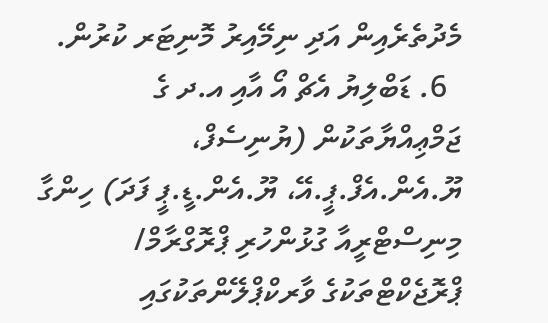މެދުތެރެއިން އަދި ނިމޭއިރު މޮނިޓަރ ކުރުން.
  6. ޑަބްލިޔު އެޗް އޯ އާއި އ.ދ ގެ ޖަމްޢިއްޔާތަކުން (ޔުނިސެފް، ޔޫ.އެން.އެފް.ޕީ.އޭ، ޔޫ.އެން.ޑީ.ޕީ ފަދަ) ހިންގާ މިނިސްޓްރީއާ ގުޅުންހުރި ޕްރޮގްރާމް/ ޕްރޮޖެކްޓްތަކުގެ ވާރކްޕްލޭންތަކުގައި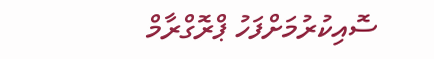ސޮއިކުރުމަށްފަހު ޕްރޮގްރާމް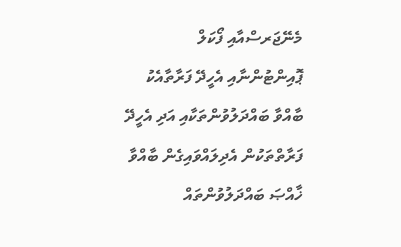މެނޭޖަރސްއާއި ފޯކަލް ޕޮއިންޓުންނާއި އެހީދޭ ފަރާތާއެކު ބާއްވާ ބައްދަލުވުންތަކާއި އަދި އެހީދޭ ފަރާތްތަކުން އެދިލައްވައިގެން ބާއްވާ ޚާއްޞަ ބައްދަލުވުންތައް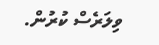ވިލަރެސް ކުރުން.